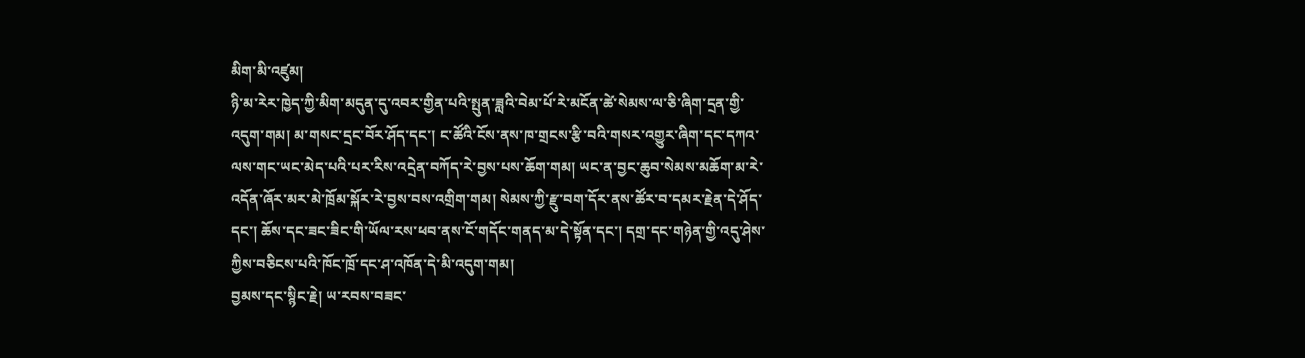མིག་མི་འཛུམ།
ཉི་མ་རེར་ཁྱེད་ཀྱི་མིག་མདུན་དུ་འབར་གྱིན་པའི་སྤུན་ཟླའི་བེམ་པོ་རེ་མངོན་ཚེ་སེམས་ལ་ཅི་ཞིག་དྲན་གྱི་འདུག་གམ། མ་གསང་དྲང་བོར་ཤོད་དང་། ང་ཚོའི་ངོས་ནས་ཁ་གྲངས་རྩི་བའི་གསར་འགྱུར་ཞིག་དང་དཀའ་ལས་གང་ཡང་མེད་པའི་པར་རིས་འདྲེན་བཀོད་རེ་བྱས་པས་ཆོག་གམ། ཡང་ན་བྱང་ཆུབ་སེམས་མཆོག་མ་རེ་འདོན་ཞོར་མར་མེ་ཁྲོམ་སྐོར་རེ་བྱས་བས་འགྲིག་གམ། སེམས་ཀྱི་རྫུ་བག་དོར་ནས་ཚོར་བ་དམར་རྗེན་དེ་ཤོད་དང་། ཆོས་དང་ཟང་ཟིང་གི་ཡོལ་རས་ཕབ་ནས་ངོ་གདོང་གནད་མ་དེ་སྟོན་དང་། དགྲ་དང་གཉེན་གྱི་འདུ་ཤེས་ཀྱིས་བཅིངས་པའི་ཁོང་ཁྲོ་དང་ཤ་འཁོན་དེ་མི་འདུག་གམ།
བྱམས་དང་སྙིང་རྗེ། ཡ་རབས་བཟང་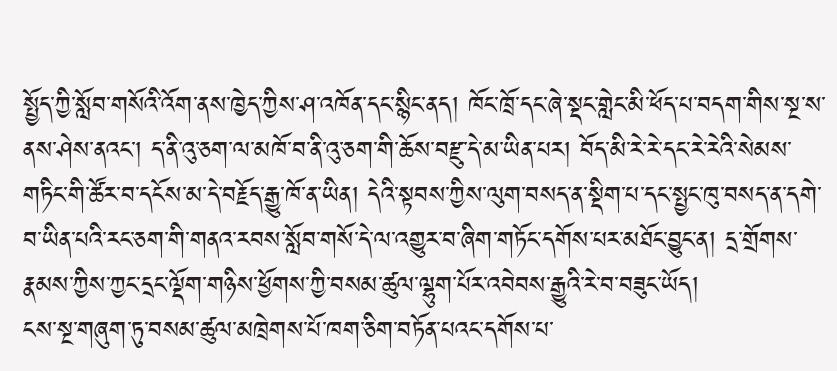སྤྱོད་ཀྱི་སློབ་གསོའི་འོག་ནས་ཁྱེད་ཀྱིས་ཤ་འཁོན་དང་སྙིང་ནད། ཁོང་ཁྲོ་དང་ཞེ་སྡང་གླེང་མི་ཕོད་པ་བདག་གིས་སྔ་ས་ནས་ཤེས་ནའང་། ད་ནི་འུ་ཅག་ལ་མཁོ་བ་ནི་འུ་ཅག་གི་ཆོས་བརྫུ་དེ་མ་ཡིན་པར། བོད་མི་རེ་རེ་དང་རེ་རེའི་སེམས་གཏིང་གི་ཚོར་བ་དངོས་མ་དེ་བརྗོད་རྒྱུ་ཁོ་ན་ཡིན། དེའི་སྟབས་ཀྱིས་ལུག་བསད་ན་སྡིག་པ་དང་སྤྱང་ཁུ་བསད་ན་དགེ་བ་ཡིན་པའི་རང་ཅག་གི་གནའ་རབས་སློབ་གསོ་དེ་ལ་འགྱུར་བ་ཞིག་གཏོང་དགོས་པར་མཐོང་བྱུང་ན། དྲ་གྲོགས་རྣམས་ཀྱིས་ཀྱང་དྲང་ལྡོག་གཉིས་ཕྱོགས་ཀྱི་བསམ་ཚུལ་ལྷུག་པོར་འབེབས་རྒྱུའི་རེ་བ་བཟུང་ཡོད།
ངས་སྔ་གཞུག་ཏུ་བསམ་ཚུལ་མཁྲེགས་པོ་ཁག་ཅིག་བཏོན་པའང་དགོས་པ་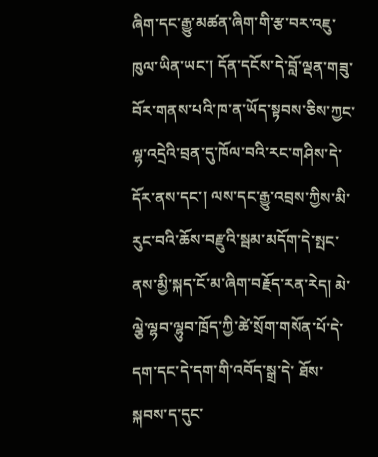ཞིག་དང་རྒྱུ་མཚན་ཞིག་གི་རྩ་བར་འཇུ་ཁུལ་ཡིན་ཡང་། དོན་དངོས་དེ་བློ་ལྡན་གཟུ་བོར་གནས་པའི་ཁ་ན་ཡོད་སྟབས་ཅིས་ཀྱང་ལྷ་འདྲེའི་བྲན་དུ་ཁོལ་བའི་རང་གཤིས་དེ་དོར་ནས་དང་། ལས་དང་རྒྱུ་འབྲས་ཀྱིས་མི་རུང་བའི་ཆོས་བརྫུའི་སྦམ་མདོག་དེ་སྤང་ནས་མྱི་སྐད་ངོ་མ་ཞིག་བརྗོད་རན་རེད། མེ་ལྕེ་ལྷབ་ལྷུབ་ཁྲོད་ཀྱི་ཚེ་སྲོག་གསོན་པོ་དེ་དག་དང་དེ་དག་གི་འབོད་སྒྲ་དེ་ ཐོས་སྐབས་ད་དུང་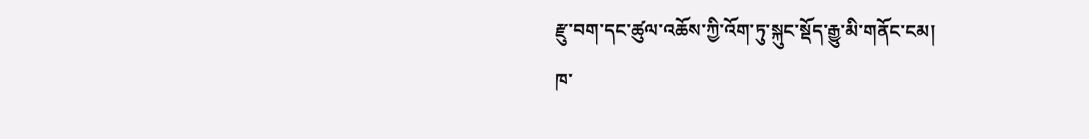རྫུ་བག་དང་ཚུལ་འཆོས་ཀྱི་འོག་ཏུ་སྐུང་སྡོད་རྒྱུ་མི་གནོང་ངམ།
ཁ་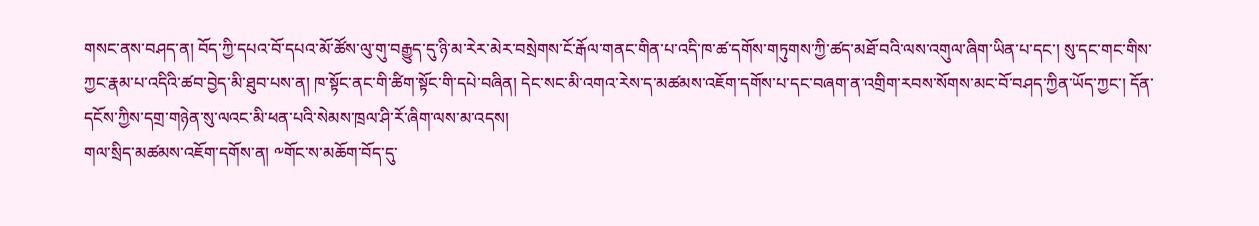གསང་ནས་བཤད་ན། བོད་ཀྱི་དཔའ་བོ་དཔའ་མོ་ཚོས་ལུ་གུ་བརྒྱུད་དུ་ཉི་མ་རེར་མེར་བསྲེགས་ངོ་རྒོལ་གནང་གིན་པ་འདི་ཁ་ཚ་དགོས་གཏུགས་ཀྱི་ཚད་མཐོ་བའི་ལས་འགུལ་ཞིག་ཡིན་པ་དང་། སུ་དང་གང་གིས་ཀྱང་རྣམ་པ་འདིའི་ཚབ་བྱེད་མི་ཐུབ་པས་ན། ཁ་སྟོང་ནང་གི་ཚིག་སྟོང་གི་དཔེ་བཞིན། དེང་སང་མི་འགའ་རེས་ད་མཚམས་འཇོག་དགོས་པ་དང་བཞག་ན་འགྲིག་རབས་སོགས་མང་བོ་བཤད་ཀྱིན་ཡོད་ཀྱང་། དོན་དངོས་ཀྱིས་དགྲ་གཉེན་སུ་ལའང་མི་ཕན་པའི་སེམས་ཁྲལ་ཤི་རོ་ཞིག་ལས་མ་འདས།
གལ་སྲིད་མཚམས་འཇོག་དགོས་ན། ༸གོང་ས་མཆོག་བོད་དུ་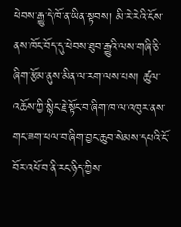ཕེབས་རྒྱུ་དེ་ཁོ་ན་ཡིན་སྟབས། མི་རེ་རེའི་ངོས་ནས་ཁོང་བོད་དུ་ཕེབས་ཐུབ་རྒྱུའི་ལས་གཞི་ཅི་ཞིག་རྩོམ་ནུས་མིན་ལ་རག་ལས་པས། ཚུལ་འཆོས་ཀྱི་སྙིང་རྗེ་སྟོང་བ་ཞིག་ཁ་ལ་འཁུར་ནས་གང་ཟག་ཕལ་བ་ཞིག་བྱང་ཆུབ་སེམས་དཔའི་ངོ་བོར་འཕོ་བ་ནི་རང་ཉིད་ཀྱིས་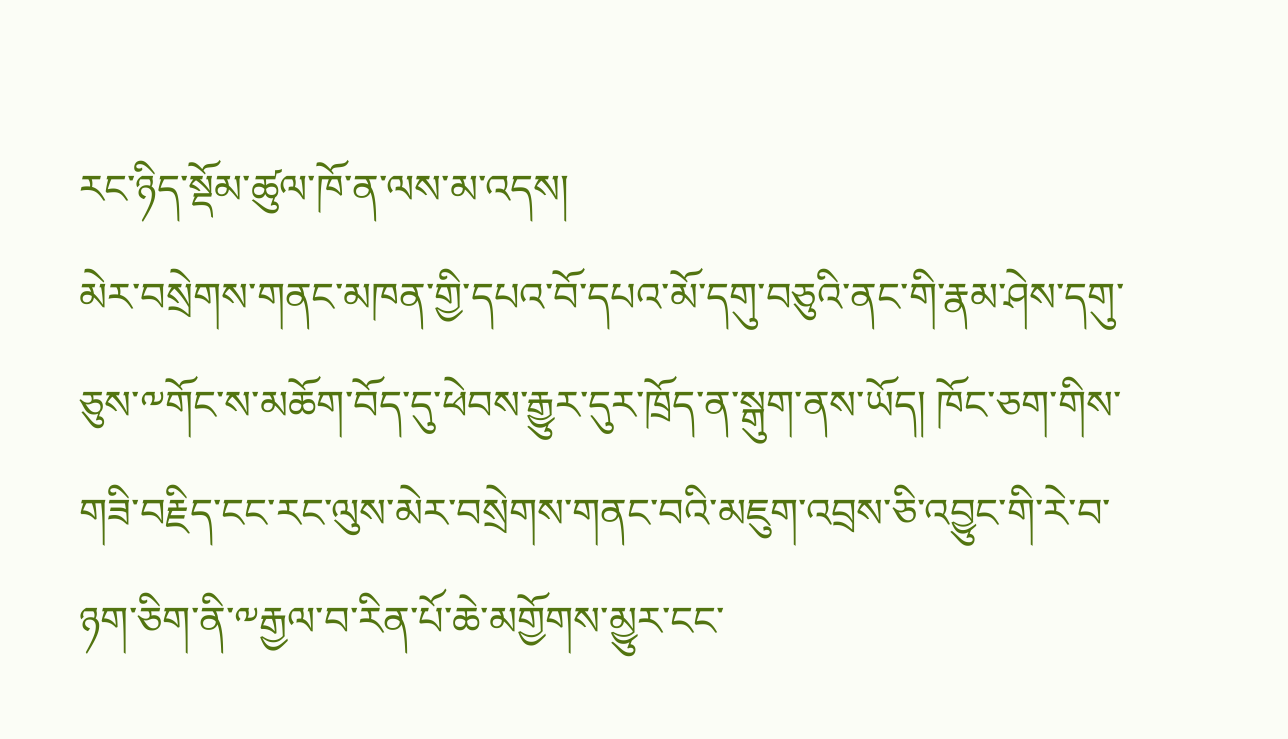རང་ཉིད་སྡོམ་ཚུལ་ཁོ་ན་ལས་མ་འདས།
མེར་བསྲེགས་གནང་མཁན་གྱི་དཔའ་བོ་དཔའ་མོ་དགུ་བཅུའི་ནང་གི་རྣམ་ཤེས་དགུ་ཅུས་༸གོང་ས་མཆོག་བོད་དུ་ཕེབས་རྒྱུར་དུར་ཁྲོད་ན་སྒུག་ནས་ཡོད། ཁོང་ཅག་གིས་གཟི་བརྗིད་ངང་རང་ལུས་མེར་བསྲེགས་གནང་བའི་མཇུག་འབྲས་ཅི་འབྱུང་གི་རེ་བ་ཉག་ཅིག་ནི་༸རྒྱལ་བ་རིན་པོ་ཆེ་མགྱོགས་མྱུར་ངང་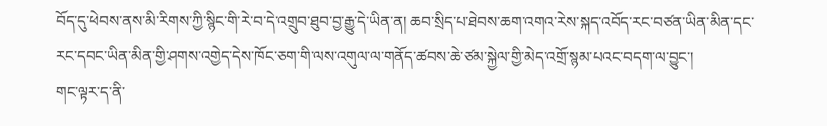བོད་དུ་ཕེབས་ནས་མི་རིགས་ཀྱི་སྙིང་གི་རེ་བ་དེ་འགྲུབ་ཐུབ་བྱ་རྒྱུ་དེ་ཡིན་ན། ཆབ་སྲིད་པ་ཐེབས་ཆག་འགའ་རེས་སྐད་འབོད་རང་བཙན་ཡིན་མིན་དང་རང་དབང་ཡིན་མིན་གྱི་ཤགས་འགྱེད་དེས་ཁོང་ཅག་གི་ལས་འགུལ་ལ་གནོད་ཚབས་ཆེ་ཙམ་སྐྱེལ་གྱི་མེད་འགྲོ་སྙམ་པའང་བདག་ལ་བྱུང་།
གང་ལྟར་ད་ནི་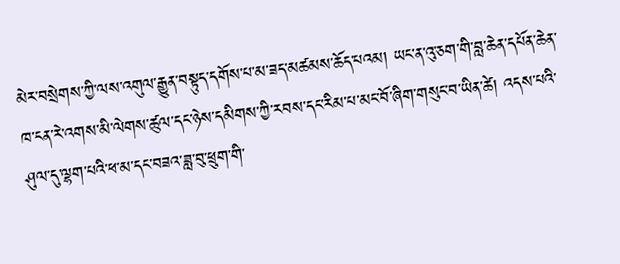མེར་བསྲེགས་ཀྱི་ལས་འགུལ་རྒྱུན་བསྟུད་དགོས་པ་མ་ཟད་མཚམས་ཆོད་པའམ། ཡང་ན་འུ་ཅག་གི་བླ་ཆེན་དཔོན་ཆེན་ཁ་ངན་རེ་འགས་མི་ལེགས་ཚུལ་དང་ཉེས་དམིགས་ཀྱི་རབས་དང་རིམ་པ་མང་བོ་ཞིག་གསུང་བ་ཡིན་ཚེ། འདས་པའི་ཤུལ་དུ་ལྷག་པའི་ཕ་མ་དང་བཟའ་ཟླ་བུ་ཕྲུག་གི་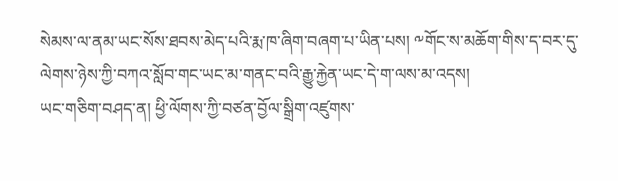སེམས་ལ་ནམ་ཡང་སོས་ཐབས་མེད་པའི་རྨ་ཁ་ཞིག་བཞག་པ་ཡིན་པས། ༸གོང་ས་མཆོག་གིས་ད་བར་དུ་ལེགས་ཉེས་ཀྱི་བཀའ་སློབ་གང་ཡང་མ་གནང་བའི་རྒྱུ་རྐྱེན་ཡང་དེ་ག་ལས་མ་འདས།
ཡང་གཅིག་བཤད་ན། ཕྱི་ལོགས་ཀྱི་བཙན་བྱོལ་སྒྲིག་འཛུགས་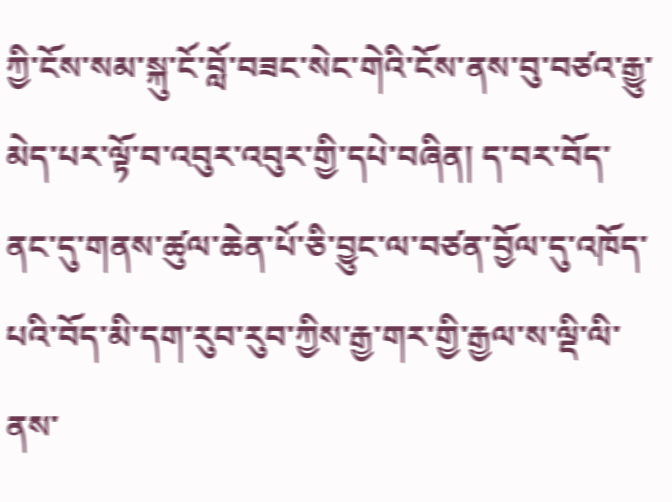ཀྱི་ངོས་སམ་སྐུ་ངོ་བློ་བཟང་སེང་གེའི་ངོས་ནས་བུ་བཙའ་རྒྱུ་མེད་པར་ལྟོ་བ་འབུར་འབུར་གྱི་དཔེ་བཞིན། ད་བར་བོད་ནང་དུ་གནས་ཚུལ་ཆེན་པོ་ཅི་བྱུང་ལ་བཙན་བྱོལ་དུ་འཁོད་པའི་བོད་མི་དག་རུབ་རུབ་ཀྱིས་རྒྱ་གར་གྱི་རྒྱལ་ས་ལྡི་ལི་ནས་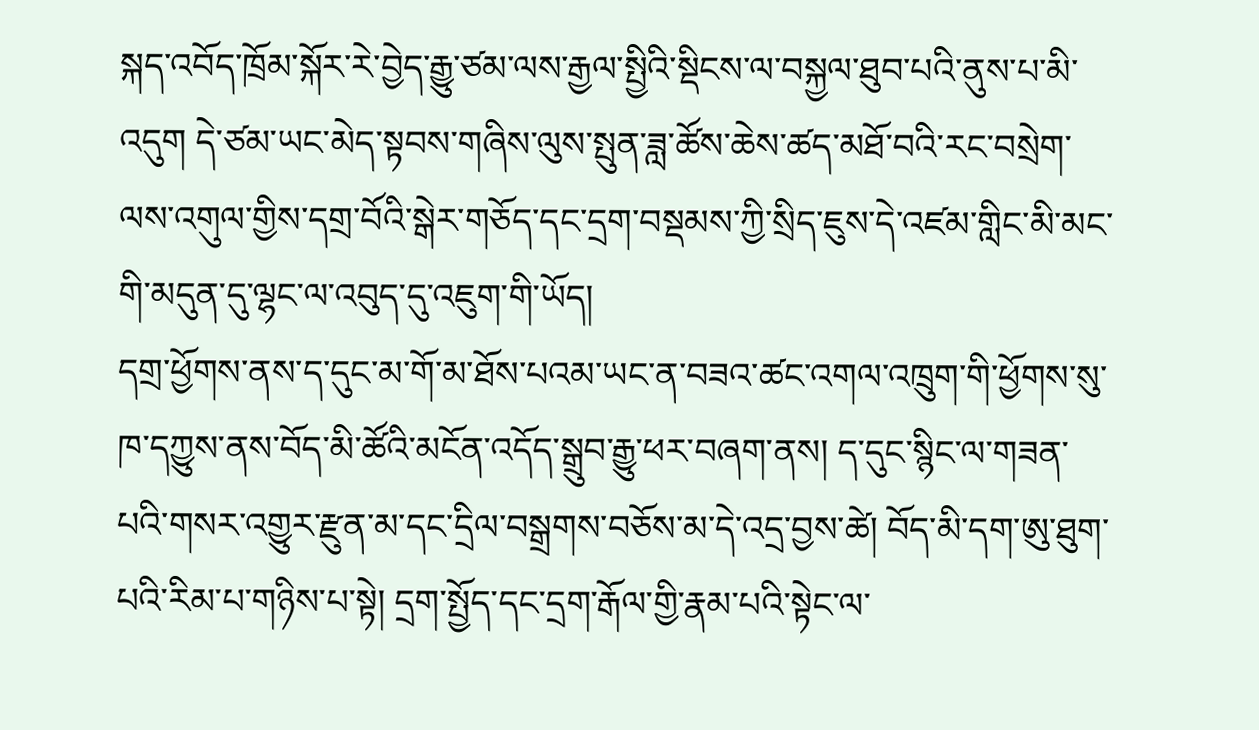སྐད་འབོད་ཁྲོམ་སྐོར་རེ་བྱེད་རྒྱུ་ཙམ་ལས་རྒྱལ་སྤྱིའི་སྡིངས་ལ་བསྐྱལ་ཐུབ་པའི་ནུས་པ་མི་འདུག དེ་ཙམ་ཡང་མེད་སྟབས་གཞིས་ལུས་སྤུན་ཟླ་ཚོས་ཆེས་ཚད་མཐོ་བའི་རང་བསྲེག་ལས་འགུལ་གྱིས་དགྲ་བོའི་སྒེར་གཅོད་དང་དྲག་བསྡམས་ཀྱི་སྲིད་ཇུས་དེ་འཛམ་གླིང་མི་མང་གི་མདུན་དུ་ལྷང་ལ་འབུད་དུ་འཇུག་གི་ཡོད།
དགྲ་ཕྱོགས་ནས་ད་དུང་མ་གོ་མ་ཐོས་པའམ་ཡང་ན་བཟའ་ཚང་འགལ་འཁྲུག་གི་ཕྱོགས་སུ་ཁ་དཀྱུས་ནས་བོད་མི་ཚོའི་མངོན་འདོད་སྒྲུབ་རྒྱུ་ཕར་བཞག་ནས། ད་དུང་སྙིང་ལ་གཟན་པའི་གསར་འགྱུར་རྫུན་མ་དང་དྲིལ་བསྒྲགས་བཅོས་མ་དེ་འདྲ་བྱས་ཚེ། བོད་མི་དག་ཨུ་ཐུག་པའི་རིམ་པ་གཉིས་པ་སྟེ། དྲག་སྤྱོད་དང་དྲག་རྒོལ་གྱི་རྣམ་པའི་སྟེང་ལ་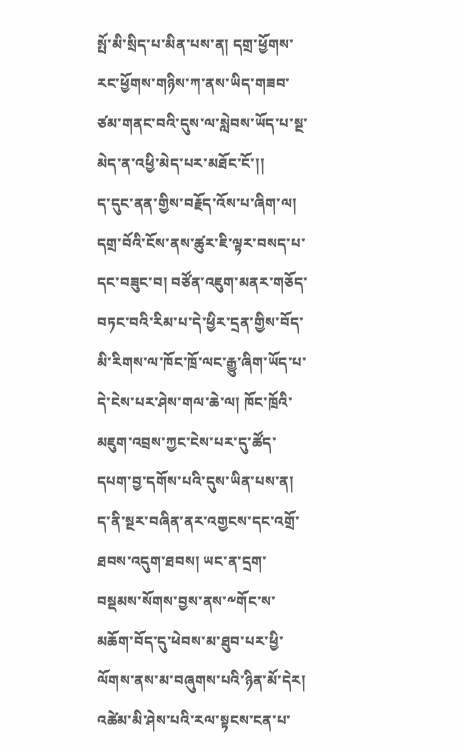སྤོ་མི་སྲིད་པ་མིན་པས་ན། དགྲ་ཕྱོགས་རང་ཕྱོགས་གཉིས་ཀ་ནས་ཡིད་གཟབ་ཙམ་གནང་བའི་དུས་ལ་སླེབས་ཡོད་པ་སྔ་མེད་ན་འཕྱི་མེད་པར་མཐོང་ངོ་།།
ད་དུང་ནན་གྱིས་བརྗོད་འོས་པ་ཞིག་ལ། དགྲ་བོའི་ངོས་ནས་ཚུར་ཇི་ལྟར་བསད་པ་དང་བཟུང་བ། བཙོན་འཇུག་མནར་གཅོད་བཏང་བའི་རིམ་པ་དེ་ཕྱིར་དྲན་གྱིས་བོད་མི་རིགས་ལ་ཁོང་ཁྲོ་ལང་རྒྱུ་ཞིག་ཡོད་པ་དེ་ངེས་པར་ཤེས་གལ་ཆེ་ལ། ཁོང་ཁྲོའི་མཇུག་འབྲས་ཀྱང་ངེས་པར་དུ་ཚོད་དཔག་བྱ་དགོས་པའི་དུས་ཡིན་པས་ན། ད་ནི་སྔར་བཞིན་ནར་འགྱངས་དང་འགྲོ་ཐབས་འདུག་ཐབས། ཡང་ན་དྲག་བསྡམས་སོགས་བྱས་ནས་༸གོང་ས་མཆོག་བོད་དུ་ཕེབས་མ་ཐུབ་པར་ཕྱི་ལོགས་ནས་མ་བཞུགས་པའི་ཉིན་མོ་དེར། འཚེམ་མི་ཤེས་པའི་རལ་སྟངས་ངན་པ་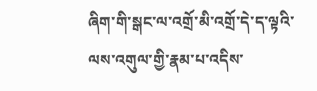ཞིག་གི་སྒང་ལ་འགྲོ་མི་འགྲོ་དེ་ད་ལྟའི་ལས་འགུལ་གྱི་རྣམ་པ་འདིས་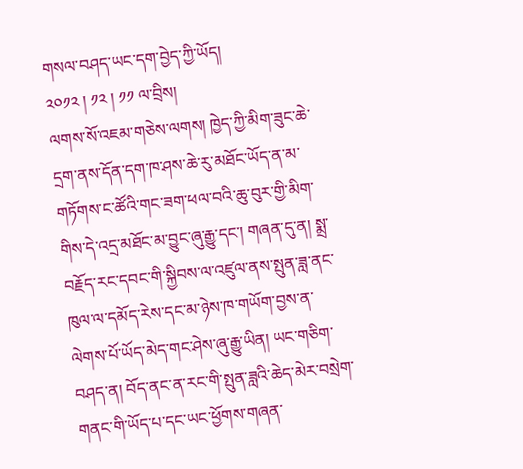གསལ་བཤད་ཡང་དག་བྱེད་ཀྱི་ཡོད།
༢༠༡༢ ། ༡༢ ། ༡༡ ལ་བྲིས།
ལགས་སོ་འཇམ་གཅེས་ལགས། ཁྱེད་ཀྱི་མིག་ཟུང་ཆེ་དྲག་ནས་དོན་དག་ཁ་ཤས་ཆེ་རུ་མཐོང་ཡོད་ན་མ་གཏོགས་ང་ཚོའི་གང་ཟག་ཕལ་བའི་ཆུ་བུར་གྱི་མིག་གིས་དེ་འདྲ་མཐོང་མ་བྱུང་ཞུ་རྒྱུ་དང་། གཞན་དུ་ན། སྨྲ་བརྗོད་རང་དབང་གི་སྐྱིབས་ལ་འཛུལ་ནས་སྤུན་ཟླ་ནང་ཁུལ་ལ་དམོད་རེས་དང་མ་ཉེས་ཁ་གཡོག་བྱས་ན་ལེགས་པོ་ཡོད་མེད་གང་ཤེས་ཞུ་རྒྱུ་ཡིན། ཡང་གཅིག་བཤད་ན། བོད་ནང་ན་རང་གི་སྤུན་ཟླའི་ཆེད་མེར་བསྲེག་གནང་གི་ཡོད་པ་དང་ཡང་ཕྱོགས་གཞན་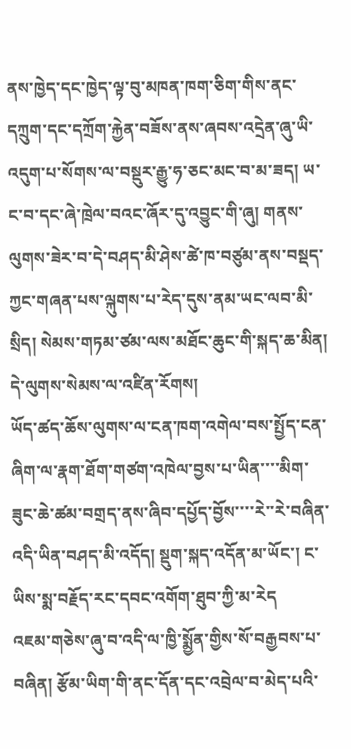ནས་ཁྱེད་དང་ཁྱེད་ལྟ་བུ་མཁན་ཁག་ཅིག་གིས་ནང་དཀྲུག་དང་དཀྲོག་རྐྱེན་བཟོས་ནས་ཞབས་འདྲེན་ཞུ་ཡི་འདུག་པ་སོགས་ལ་བསྡུར་རྒྱུ་ཧ་ཅང་མང་བ་མ་ཟད། ཡ་ང་བ་དང་ཞེ་ཁྲེལ་བའང་ཞོར་དུ་འབྱུང་གི་ཞུ། གནས་ལུགས་ཟེར་བ་དེ་བཤད་མི་ཤེས་ཚེ་ཁ་བཙུམ་ནས་བསྡད་ཀྱང་གཞན་པས་ལྐུགས་པ་རེད་དུས་ནམ་ཡང་ལབ་མི་སྲིད། སེམས་གཏམ་ཙམ་ལས་མཐོང་ཆུང་གི་སྐད་ཆ་མིན། དེ་ལུགས་སེམས་ལ་འཛིན་རོགས།
ཡོད་ཚད་ཆོས་ལུགས་ལ་ངན་ཁག་འགེལ་བས་སྤྱོད་ངན་ཞིག་ལ་རྣག་ཐོག་གཙག་འཁེལ་བྱས་པ་ཡིན་་་་མིག་ཟུང་ཆེ་ཚམ་བགྲད་ནས་ཞིབ་དཔྱོད་བྱོས་་་་རེ་་རེ་བཞིན་འདི་ཡིན་བཤད་མི་འདོད། སྡུག་སྐད་འདོན་མ་ཡོང་། ང་ཡིས་སྨ་བརྗོད་རང་དབང་འགོག་ཐུབ་ཀྱི་མ་རེད
འཇམ་གཅེས་ཞུ་བ་འདི་ལ་ཁྱི་སྨྱོན་གྱིས་སོ་བརྒྱབས་པ་བཞིན། རྩོམ་ཡིག་གི་ནང་དོན་དང་འབྲེལ་བ་མེད་པའི་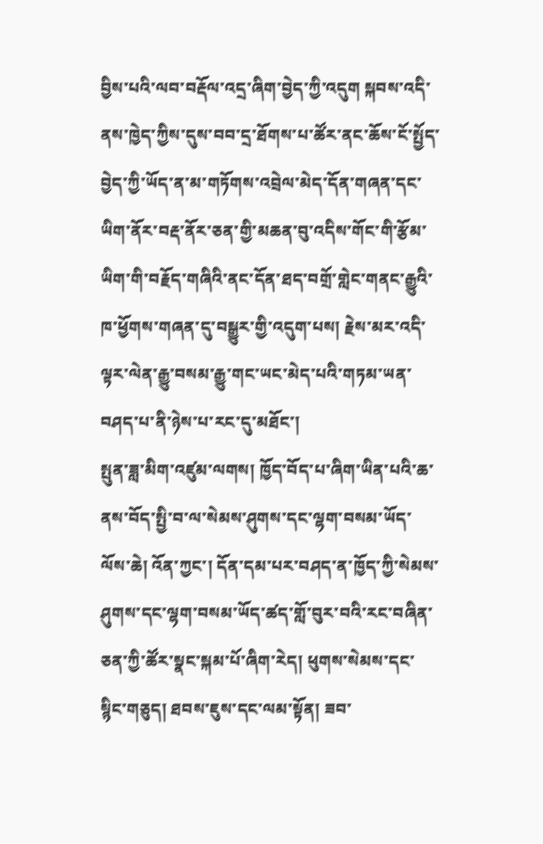བྱིས་པའི་ལབ་བརྡོལ་འདྲ་ཞིག་བྱེད་ཀྱི་འདུག སྐབས་འདི་ནས་ཁྱེད་ཀྱིས་དུས་བབ་དྲ་ཐོགས་པ་ཚོར་ནང་ཆོས་ངོ་སྤྱོད་བྱེད་ཀྱི་ཡོད་ན་མ་གཏོགས་འབྲེལ་མེད་དོན་གཞན་དང་ཡིག་ནོར་བརྡ་ནོར་ཅན་གྱི་མཆན་བུ་འདིས་གོང་གི་རྩོམ་ཡིག་གི་བརྗོད་གཞིའི་ནང་དོན་ཐད་བགྲོ་གླེང་གནང་རྒྱུའི་ཁ་ཕྱོགས་གཞན་དུ་བསྒྱུར་གྱི་འདུག་པས། རྗེས་མར་འདི་ལྟར་ལེན་རྒྱུ་བསམ་རྒྱུ་གང་ཡང་མེད་པའི་གཏམ་ཡན་བཤད་པ་ནི་ཉེས་པ་རང་དུ་མཐོང་།
སྤུན་ཟླ་མིག་འཛུམ་ལགས། ཁྱོད་བོད་པ་ཞིག་ཡིན་པའི་ཆ་ནས་བོད་སྤྱི་བ་ལ་སེམས་ཤུགས་དང་ལྷག་བསམ་ཡོད་ལོས་ཆེ། འོན་ཀྱང་། དོན་དམ་པར་བཤད་ན་ཁྱོད་ཀྱི་སེམས་ཤུགས་དང་ལྷག་བསམ་ཡོད་ཚད་གློ་བུར་བའི་རང་བཞིན་ཅན་ཀྱི་ཚོར་སྣང་སྐམ་པོ་ཞིག་རེད། ཕུགས་སེམས་དང་སྙིང་གཅུད། ཐབས་ཇུས་དང་ལམ་སྟོན། ཟབ་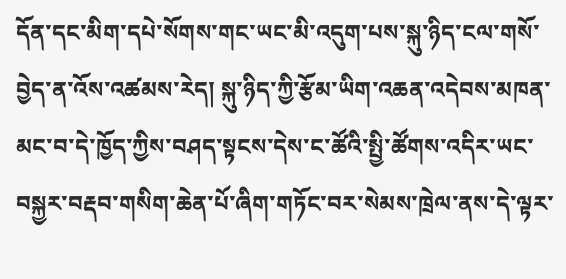དོན་དང་མིག་དཔེ་སོགས་གང་ཡང་མི་འདུག་པས་སྐུ་ཉིད་ངལ་གསོ་བྱེད་ན་འོས་འཚམས་རེད། སྐུ་ཉིད་ཀྱི་རྩོམ་ཡིག་འཆན་འདེབས་མཁན་མང་བ་དེ་ཁྱོད་ཀྱིས་བཤད་སྟངས་དེས་ང་ཚོའི་སྤྱི་ཚོགས་འདིར་ཡང་བསྐྱར་བརྡབ་གསིག་ཆེན་པོ་ཞིག་གཏོང་བར་སེམས་ཁྲེལ་ནས་དེ་ལྟར་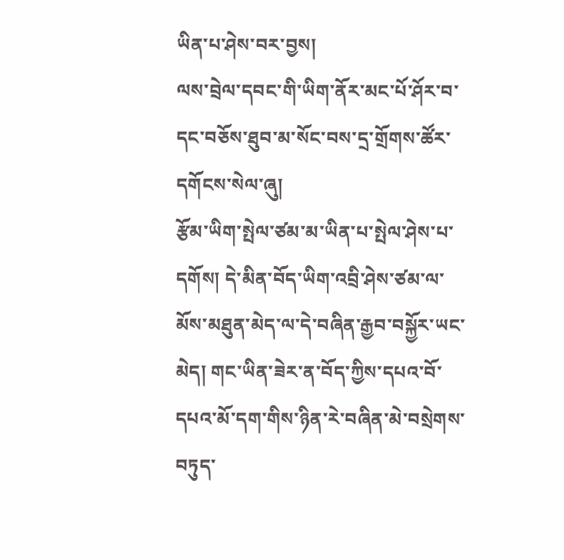ཡིན་པ་ཤེས་བར་བྱས།
ལས་བྲེལ་དབང་གི་ཡིག་ནོར་མང་པོ་ཤོར་བ་དང་བཅོས་ཐུབ་མ་སོང་བས་དྲ་གྲོགས་ཚོར་དགོངས་སེལ་ཞུ།
རྩོམ་ཡིག་སྤེལ་ཙམ་མ་ཡིན་པ་སྤེལ་ཤེས་པ་དགོས། དེ་མིན་བོད་ཡིག་འབྲི་ཤེས་ཙམ་ལ་མོས་མཐུན་མེད་ལ་དེ་བཞིན་རྒྱབ་བསྐྱོར་ཡང་མེད། གང་ཡིན་ཟེར་ན་བོད་ཀྱིས་དཔའ་བོ་དཔའ་མོ་དག་གིས་ཉིན་རེ་བཞིན་མེ་བསྲེགས་བཏུད་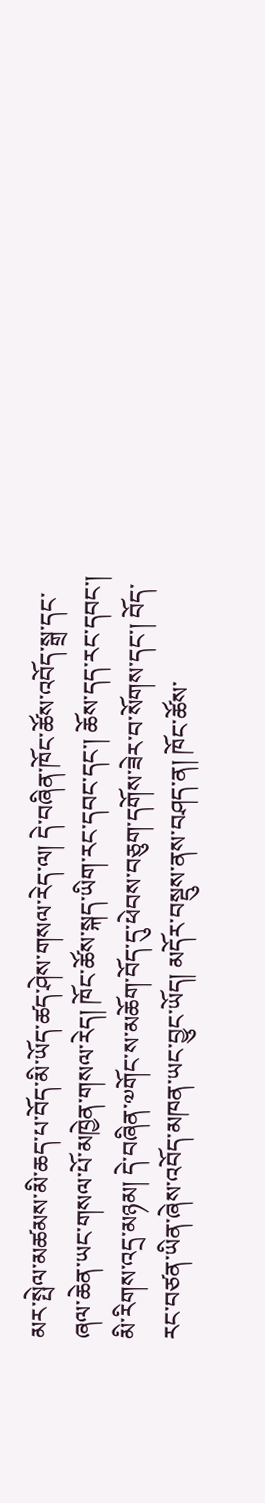མར་སྤེལ་མཚམས་མི་ཆད་པ་བོད་མི་ཡོད་ཚད་ཤེས་གསལ་རེད་ལ། དེ་བཞིན་ཁོང་ཚོས་འབོད་སྒྲ་དང་ཞལ་ཆེན་ཡང་གསལ་པོ་མཁྱེན་གསལ་རེད། ཁོང་ཚོས་སྐད་ཡིག་རང་དབང་དང་། ཆོས་དད་རང་དབང་། མི་རིགས་འདྲ་མཉམ། དེ་བཞིན་༧གོང་ས་མཆོག་བོད་དུ་ཕེབས་བཅུག་དགོས་ཟེར་བ་སོགས་དང་། བོད་རང་བཙན་ཡིན་ཞེས་འབོད་མཁན་ཡང་བྱུང་ཡོད། མདོར་བསྡུས་ནས་བཤད་ན། ཁོང་ཚོས་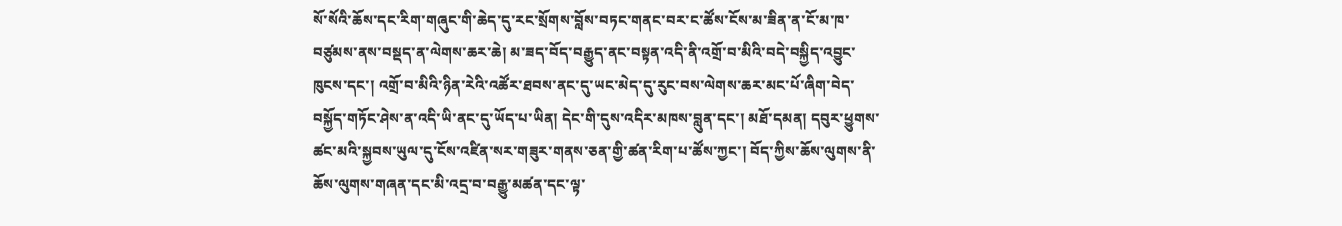སོ་སོའི་ཆོས་དང་རིག་གཞུང་གི་ཆེད་དུ་རང་སྲོགས་བློས་བཏང་གནང་བར་ང་ཚོས་ངོས་མ་ཟིན་ན་ངོ་མ་ཁ་བཙུམས་ནས་བསྡད་ན་ལེགས་ཆར་ཆེ། མ་ཟད་བོད་བརྒྱུད་ནང་བསྟན་འདི་ནི་འགྲོ་བ་མིའི་བདེ་བསྐྱིད་འབྱུང་ཁུངས་དང་། འགྲོ་བ་མིའི་ཉིན་རེའི་འཚོར་ཐབས་ནང་དུ་ཡང་མེད་དུ་རུང་བས་ལེགས་ཆར་མང་པོ་ཞིག་བེད་བསྐྱོད་གཏོང་ཤེས་ན་འདི་ཡི་ནང་དུ་ཡོད་པ་ཡིན། དེང་གི་དུས་འདིར་མཁས་བླུན་དང་། མཐོ་དམན། དབུར་ཕྱུགས་ཚང་མའི་སྐྱབས་ཡུལ་དུ་ངོས་འཛིན་སར་གཟུར་གནས་ཅན་གྱི་ཚན་རིག་པ་ཚོས་ཀྱང་། བོད་ཀྱིས་ཆོས་ལུགས་ནི་ཆོས་ལུགས་གཞན་དང་མི་འདྲ་བ་བརྒྱུ་མཚན་དང་ལྟ་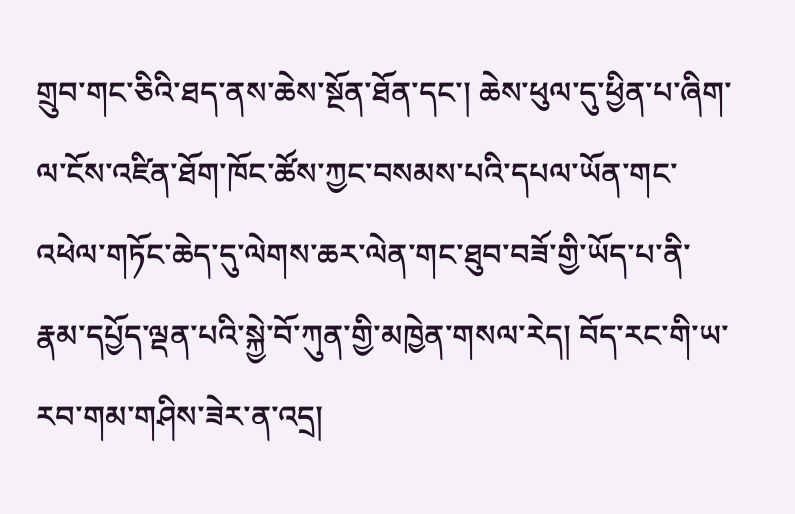གྲུབ་གང་ཅིའི་ཐད་ནས་ཆེས་སྔོན་ཐོན་དང་། ཆེས་ཕུལ་དུ་ཕྱིན་པ་ཞིག་ལ་ངོས་འཛིན་ཐོག་ཁོང་ཚོས་ཀྱང་བསམས་པའི་དཔལ་ཡོན་གང་འཕེལ་གཏོང་ཆེད་དུ་ལེགས་ཆར་ལེན་གང་ཐུབ་བཟོ་གྱི་ཡོད་པ་ནི་རྣམ་དཔྱོད་ལྡན་པའི་སྐྱེ་བོ་ཀུན་གྱི་མཁྱེན་གསལ་རེད། བོད་རང་གི་ཡ་རབ་གམ་གཤིས་ཟེར་ན་འདྲ།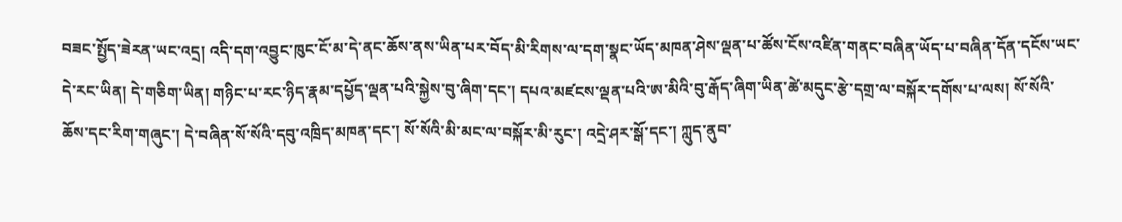བཟང་སྤྱོད་ཟེརན་ཡང་འདྲ། འདི་དག་འབྱུང་ཁུང་ངོ་མ་དེ་ནང་ཆོས་ནས་ཡིན་པར་བོད་མི་རིགས་ལ་དག་སྣང་ཡོད་མཁན་ཤེས་ལྡན་པ་ཚོས་ངོས་འཛིན་གནང་བཞིན་ཡོད་པ་བཞིན་དོན་དངོས་ཡང་དེ་རང་ཡིན། དེ་གཅིག་ཡིན། གཉིང་པ་རང་ཉིད་རྣམ་དཔྱོད་ལྡན་པའི་སྐྱེས་བུ་ཞིག་དང་། དཔའ་མཛངས་ལྡན་པའི་ཨ་མིའི་བུ་རྒོད་ཞིག་ཡིན་ཚེ་མདུང་རྩེ་དགྲ་ལ་བསྐོར་དགོས་པ་ལས། སོ་སོའི་ཆོས་དང་རིག་གཞུང་། དེ་བཞིན་སོ་སོའི་དབུ་འཁྲིད་མཁན་དང་། སོ་སོའི་མི་མང་ལ་བསྐོར་མི་རུང་། འདྲེ་ཤར་སྒོ་དང་། ཀླུད་ནུབ་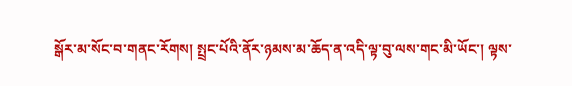སྒོར་མ་སོང་བ་གནང་རོགས། སྤྲང་པོའི་ནོར་ཉམས་མ་ཆོད་ན་འདི་ལྟ་བུ་ལས་གང་མི་ཡོང་། ལྟས་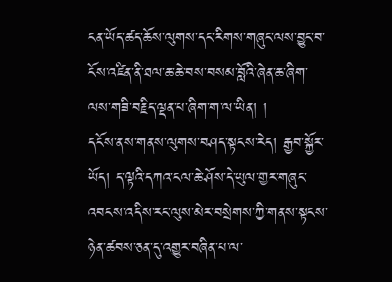ངན་ཡོད་ཚད་ཆོས་ལུགས་དང་རིགས་གཞུང་ལས་བྱུང་བ་ངོས་འཛིན་ནི་ཐལ་ཆ་ཆེ་བས་བསམ་བློའི་ཞེན་ཆ་ཞིག་ལས་གཟི་བརྗིད་ལྡན་པ་ཞིག་ག་ལ་ཡིན། །
དངོས་ནས་གནས་ལུགས་བཤད་སྟངས་རེད། རྒྱབ་སྐྱོར་ཡོད། ད་ལྟའི་དཀའ་ངལ་ཆེ་ཤོས་དེ་ཡུལ་གྱར་གཞུང་འབངས་འདིས་རང་ལུས་མེར་བསྲེགས་ཀྱི་གནས་སྟངས་ཉེན་ཚབས་ཅན་དུ་འགྱུར་བཞིན་པ་ལ་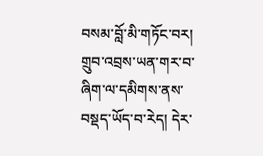བསམ་བློ་མི་གཏོང་བར། གྲུབ་འབྲས་ཡན་གར་བ་ཞིག་ལ་དམིགས་ནས་བསྡད་ཡོད་བ་རེད། དེར་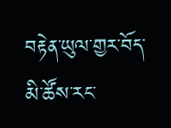བརྟེན་ཡུལ་གྱར་བོད་མི་ཚོས་རང་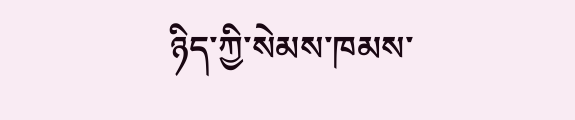ཉིད་ཀྱི་སེམས་ཁམས་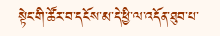སྟེང་གི་ཚོར་བ་དངོས་མ་དེ་ཕྱི་ལ་འདོན་ཐུབ་པ་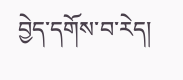བྱེད་དགོས་བ་རེད།